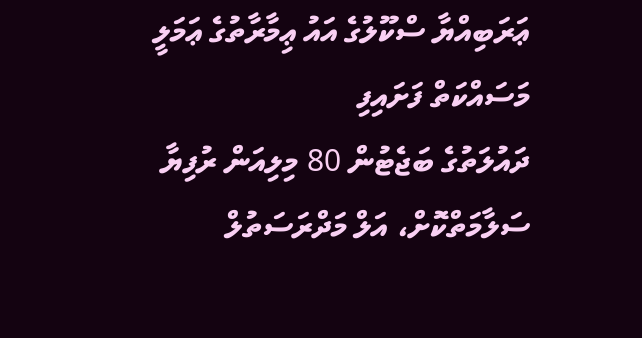ޢަރަބިއްޔާ ސްކޫލުގެ އައު ޢިމާރާތުގެ ޢަމަލީ މަސައްކަތް ފަށައިފި
ދައުލަތުގެ ބަޖެޓުން 80 މިލިއަން ރުފިޔާ ސަލާމަތްކޮށް، އަލް މަދްރަސަތުލް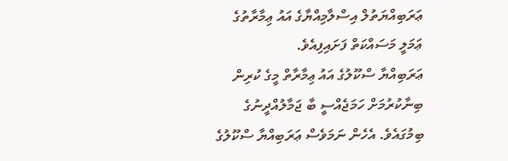ޢަރަބިއްޔަތުލް އިސްލާމިއްޔާގެ އައު ޢިމާރާތުގެ ޢަމަލީ މަސައްކަތް ފަށައިފިއެވެ.
ޢަރަބިއްޔާ ސްކޫލުގެ އައު ޢިމާރާތް މީގެ ކުރިން ބިނާކުރުމަށް ހަމަޖެއްސީ ބާ ޖަމާލުއްދީނުގެ ބިމުގައެވެ. އެހެން ނަމަވެސް ޢަރަބިއްޔާ ސްކޫލުގެ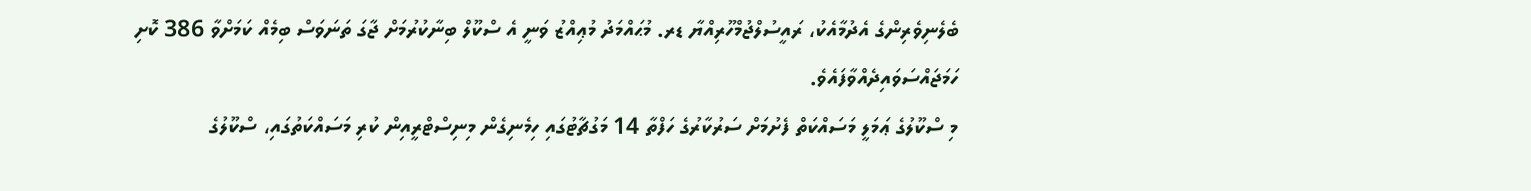ބެލެނިވެރިންގެ އެދުމާއެކު، ރައީސުލްޖުމްހޫރިއްޔާ ޑރ. މުޙައްމަދު މުޢިއްޒު ވަނީ އެ ސްކޫލް ބިނާކުރުމަށް ޖާގަ ތަނަވަސް ބިމެއް ކަމަށްވާ 386 ކޮށި ހަމަޖައްސަވައިދެއްވާފައެވެ.
މި ސްކޫލުގެ ޢަމަލީ މަސައްކަތް ފެށުމަށް ސަރުކާރުގެ ހަފްތާ 14 މަގުޗާޓުގައި ހިމެނިގެން މިނިސްޓްރީއިން ކުރި މަސައްކަތުގައި، ސްކޫލުގެ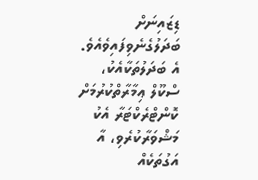ޑިޒައިނަށް ބަދަލުގެނެވިފައިވެއެވެ. އެ ބަދަލުތަކާއެކު، ސްކޫލް ޢިމާރާތްކުރުމަށް ކޮންޓްރެކްޓަރާ އެކު މަޝްވަރާކުރެވި، އާ އަގުތަކެއް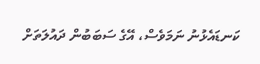ކަނޑައެޅުނު ނަމަވެސް، އޭގެ ސަބަބުން ދައުލަތަށް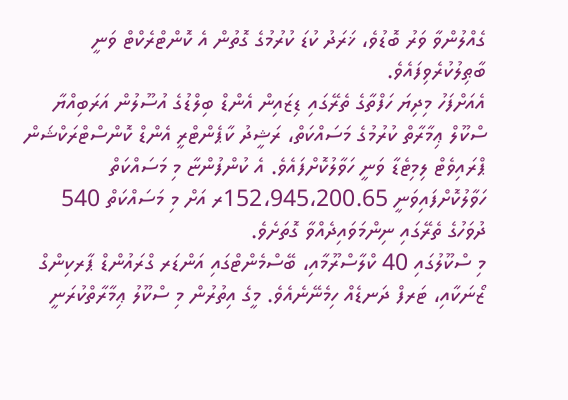ގެއްލުންވާ ވަރު ބޮޑުވެ، ޚަރަދު ކުޑަ ކުރުމުގެ ގޮތުން އެ ކޮންޓްރެކްޓް ވަނީ ބާޠިލުކުރެވިފައެވެ.
އެއަށްފަހު މިދިޔަ ހަފްތާގެ ތެރޭގައި ޑިޒައިން އެންޑް ބިލްޑުގެ އުސޫލުން އަރަބިއްޔާ ސްކޫލް ޢިމާރާތް ކުރުމުގެ މަސައްކަތް، ރަޝީދު ކާޕެންޓްރީ އެންޑް ކޮންސްޓްރަކްޝަން ޕްރައިވެޓް ލިމިޓެޑާ ވަނީ ހަވާލުކޮށްފައެވެ. އެ ކުންފުންޏާ މި މަސައްކަތް ހަވާލުކޮށްފައިވަނީ 152،945،200.65ރ އަށް މި މަސައްކަތް 540 ދުވަހުގެ ތެރޭގައި ނިންމަވައިދެއްވާ ގޮތަށެވެ.
މި ސްކޫލުގައި 40 ކްލާސްރޫމާއި، ބޭސްމެންޓްގައި އަންޑަރ ގްރައުންޑް ޕާރކިންގް ޒޯނަކާއި، ޓަރފް ދަނޑެއް ހިމެނޭނެއެވެ. މީގެ އިތުރުން މި ސްކޫލު ޢިމާރާތްކުރަނީ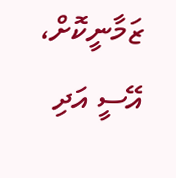ޒަމާނީކޮށް، އޭސީ އަދި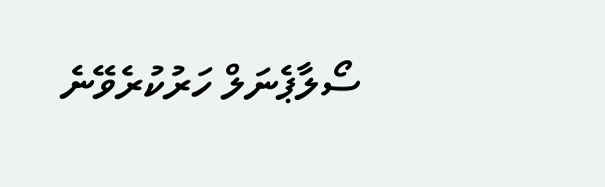ސޯލާޕެނަލް ހަރުކުރެވޭނެ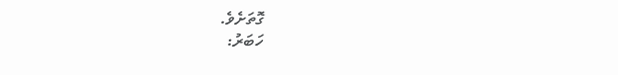ގޮތަށެވެ.
ހަބަރު: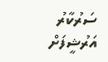ސަރުކާރު
އަރުޝީފަށް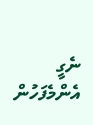ނެގީ
އެންމެފަހުން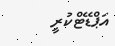އަޕްޑޭޓްކުރީ